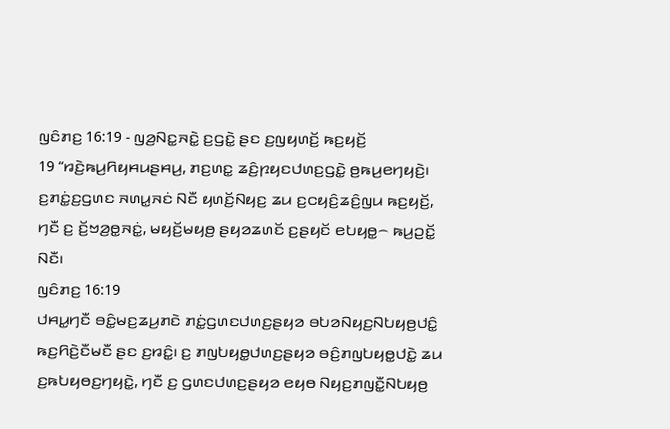ꤜꤢꤨꤊꤢ꤬ 16:19 - ꤜꤤ꤬ꤡꤢ꤭ꤏꤢꤧ꤭ ꤢ꤬ꤞꤢꤧ꤭ ꤔꤢ ꤢ꤬ꤜꤟꤛꤢꤩ꤬ ꤒꤢ꤬ꤟꤢꤩ꤬
19 “ꤙꤢꤧ꤬ꤒꤣ꤬ꤖꤟꤌꤣꤔꤌꤣ꤬, ꤊꤢ꤬ꤛꤢ꤭ ꤘꤢꤨ꤬ꤐꤟꤢꤓꤛꤢ꤬ꤞꤢꤧ꤭ ꤥ꤬ꤒꤣ꤬ꤕꤚꤟꤢꤧ꤬꤯ ꤢ꤬ꤊꤢꤦ꤭ꤢ꤬ꤞꤛꤢ ꤏꤛꤣ꤭ꤏꤢꤦ ꤡꤢꤪ ꤟꤛꤢꤩ꤬ꤡꤟꤢ꤬ ꤘꤣ ꤢ꤬ꤍꤟꤢꤨ꤬ꤘꤢꤨ꤬ꤜꤣ ꤒꤢ꤬ꤟꤢꤩ꤬, ꤚꤢꤪ ꤢ꤬ ꤢꤩ꤬ꤠꤤ꤬ꤥ꤭ꤏꤢꤦ꤭, ꤗꤟꤢꤩ꤬ꤗꤟꤥ꤬ ꤔꤟꤤꤘꤛꤢꤩ ꤢ꤬ꤔꤟꤢꤩ ꤕꤝꤟꤥ꤭꤮ ꤒꤣ꤬ꤑꤢꤩ꤭ ꤡꤢꤪ꤯
ꤜꤢꤨꤊꤢ꤬ 16:19
ꤓꤌꤣ꤭ꤚꤢꤪ ꤋꤢꤨ꤭ꤗꤢ꤬ꤘꤣ꤬ꤊꤢꤧ ꤊꤢꤦ꤭ꤞꤛꤢꤓꤛꤢ꤬ꤔꤟꤤ ꤋꤝꤤꤡꤟꤢ꤬ꤡꤝꤟꤥ꤬ꤓꤢꤨ꤭ ꤒꤢ꤬ꤖꤢꤧ꤬ꤢꤪꤗꤢꤪ ꤔꤢ ꤢ꤬ꤙꤢꤨ꤭꤯ ꤢ꤬ ꤊꤜꤝꤟꤥ꤭ꤓꤛꤢ꤬ꤔꤟꤤ ꤋꤢꤨ꤬ꤊꤜꤝꤟꤥ꤭ꤓꤢꤧ꤭ ꤘꤣ ꤢ꤬ꤒꤝꤟꤥꤢ꤬ꤚꤟꤢꤧ꤭, ꤚꤢꤪ ꤢ꤬ ꤞꤛꤢꤓꤛꤢ꤬ꤔꤟꤤ ꤕꤟꤥ ꤡꤟꤢ꤬ꤊꤜꤢꤪ꤭ꤡꤝꤟꤥ꤬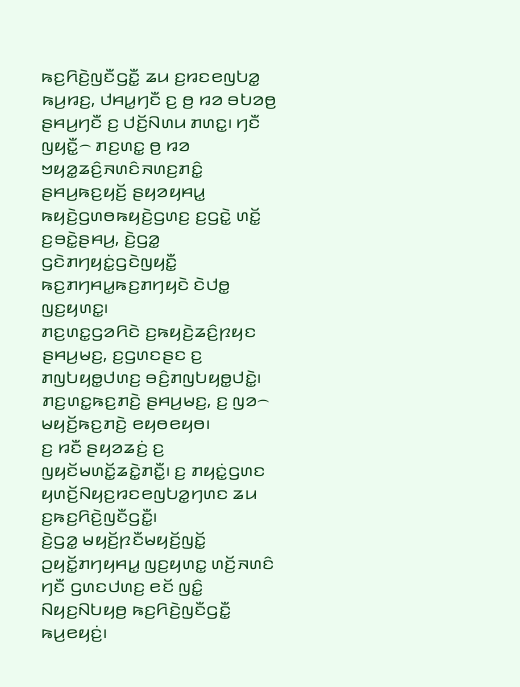ꤒꤢ꤬ꤖꤢꤧ꤬ꤜꤢꤪꤞꤢꤪ꤭ ꤘꤣ ꤢ꤬ꤙꤢꤕꤜꤝꤤ꤭ ꤒꤣ꤬ꤙꤢ꤬, ꤓꤌꤣ꤭ꤚꤢꤪ ꤢ꤬ ꤥ꤬ ꤙꤤ ꤋꤝꤤꤥ꤬ ꤔꤌꤣ꤬ꤚꤢꤪ ꤢ꤬ ꤓꤢꤩ꤬ꤡꤛꤣ ꤊꤛꤢ꤭꤯ ꤚꤢꤪ ꤜꤟꤢꤪ꤭꤮ ꤊꤢ꤬ꤛꤢ꤭ ꤥ꤬ ꤙꤤ ꤠꤟꤤ꤭ꤘꤢꤨ꤬ꤏꤛꤢꤨꤏꤛꤢ꤬ꤊꤢꤨ꤭ ꤔꤌꤣ꤬ꤒꤢ꤬ꤟꤢꤩ꤬ ꤔꤟꤤꤟꤌꤣ꤭ ꤒꤟꤢꤧ꤬ꤞꤛꤥꤒꤟꤢꤧ꤬ꤞꤛꤢ꤬ ꤢ꤬ꤞꤢꤧ꤭ ꤛꤢꤩ꤭ ꤢ꤬ꤋꤢꤧ꤭ꤔꤌꤣ꤬, ꤢꤧ꤬ꤞꤤ꤭ ꤞꤢꤧꤊꤚꤟꤢꤦ꤭ꤞꤢꤧꤜꤟꤢꤪ꤭ ꤒꤢ꤬ꤊꤚꤌꤣ꤭ꤒꤢ꤬ꤊꤚꤟꤢꤧ ꤢꤧꤓꤥ꤭ ꤜꤢ꤬ꤟꤛꤢ꤭꤯
ꤊꤢ꤬ꤛꤢ꤭ꤞꤤꤖꤢꤧ ꤢ꤬ꤒꤟꤢꤧ꤬ꤘꤢꤨ꤬ꤐꤟꤢ ꤔꤌꤣ꤬ꤗꤢ꤬, ꤢ꤬ꤞꤛꤢꤔꤢ ꤢ꤬ ꤊꤜꤝꤟꤥ꤭ꤓꤛꤢ꤬ ꤋꤢꤨ꤬ꤊꤜꤝꤟꤥ꤭ꤓꤢꤧ꤭꤯ ꤊꤢ꤬ꤛꤢ꤭ꤒꤢ꤬ꤊꤢꤧ꤬ ꤔꤌꤣ꤬ꤗꤢ꤬, ꤢ꤬ ꤜꤤ꤮ ꤗꤟꤢꤩ꤬ꤒꤢ꤬ꤊꤢꤧ꤬ ꤕꤟꤥꤕꤟꤥ꤯
ꤢ꤬ ꤙꤢꤪ ꤔꤟꤤꤘꤢꤦ꤬ ꤢ꤬ ꤜꤟꤢꤩꤗꤛꤢꤩ꤭ꤘꤢꤧ꤭ꤊꤢꤪ꤭꤯ ꤢ꤬ ꤊꤟꤢꤦ꤭ꤞꤛꤢ ꤟꤛꤢꤩ꤬ꤡꤟꤢ꤬ꤙꤢꤕꤜꤝꤤ꤭ꤚꤛꤢ ꤘꤣ ꤢ꤬ꤒꤢ꤬ꤖꤢꤧ꤬ꤜꤢꤪꤞꤢꤪ꤭꤯
ꤢꤧ꤬ꤞꤤ꤭ ꤗꤟꤢꤩ꤬ꤐꤢꤪꤗꤟꤢꤩ꤬ꤜꤢꤩ꤭ ꤑꤟꤢꤩ꤭ꤊꤚꤟꤌꤣ꤭ ꤜꤢ꤬ꤟꤛꤢ꤭ ꤛꤢꤩ꤬ꤏꤛꤢꤨ ꤚꤢꤪ ꤞꤛꤢꤓꤛꤢ꤬ ꤕꤢꤩ ꤜꤢꤨ꤭ ꤡꤟꤢ꤬ꤡꤝꤟꤥ꤬ ꤒꤢ꤬ꤖꤢꤧ꤬ꤜꤢꤪꤞꤢꤪ꤭ ꤒꤣ꤬ꤕꤟꤢꤦ꤬꤯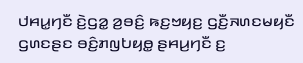ꤓꤌꤣ꤭ꤚꤢꤪ ꤢꤧ꤬ꤞꤤ꤭ ꤤ꤬ꤋꤢꤨ꤬ ꤒꤢ꤬ꤠꤟꤢ꤬ ꤞꤢꤪ꤬ꤏꤛꤢꤗꤟꤢꤪ ꤞꤛꤢꤔꤢ ꤋꤢꤨ꤬ꤊꤜꤝꤟꤥ꤭ ꤔꤌꤣ꤬ꤚꤢꤪ ꤢ꤬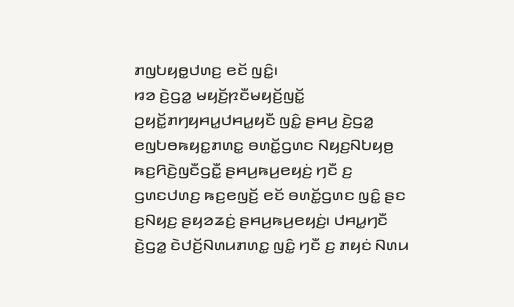ꤊꤜꤝꤟꤥ꤭ꤓꤛꤢ꤬ ꤕꤢꤩ ꤜꤢꤨ꤭꤯
ꤙꤤ ꤢꤧ꤬ꤞꤤ꤭ ꤗꤟꤢꤩ꤬ꤐꤢꤪꤗꤟꤢꤩ꤬ꤜꤢꤩ꤭ ꤑꤟꤢꤩ꤭ꤊꤚꤟꤌꤣ꤭ꤓꤌꤣ꤭ꤟꤢꤪ ꤜꤢꤨ꤭ ꤔꤌꤣ꤬ ꤢꤧ꤬ꤞꤤ꤭ ꤕꤜꤝꤥꤒꤟꤢ꤭ꤊꤛꤢ꤭ ꤋꤛꤢꤩ꤭ꤞꤛꤢ ꤡꤟꤢ꤬ꤡꤝꤟꤥ꤬ ꤒꤢ꤬ꤖꤢꤧ꤬ꤜꤢꤪꤞꤢꤪ꤭ ꤔꤌꤣ꤬ꤒꤣ꤬ꤕꤟꤢꤦ꤬ ꤚꤢꤪ ꤢ꤬ ꤞꤛꤢꤓꤛꤢ꤬ ꤒꤢ꤬ꤕꤜꤢꤩ꤬ ꤕꤢꤩ ꤋꤛꤢꤩ꤭ꤞꤛꤢ ꤜꤢꤨ꤭ ꤔꤢ ꤢ꤬ꤡꤟꤢ꤬ ꤔꤟꤤꤘꤢꤦ꤬ ꤔꤌꤣ꤬ꤒꤣ꤬ꤕꤟꤢꤦ꤬꤯ ꤓꤌꤣ꤭ꤚꤢꤪ ꤢꤧ꤬ꤞꤤ꤭ ꤢꤧꤓꤢꤩ꤬ꤡꤛꤣꤊꤛꤢ꤭ ꤜꤢꤨ꤭ ꤚꤢꤪ ꤢ꤬ ꤊꤟꤢꤦ ꤡꤛꤣ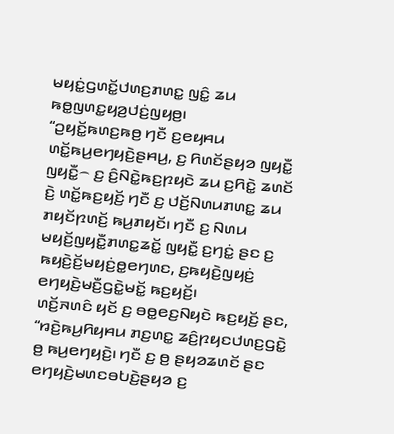ꤗꤟꤢꤦ꤭ꤞꤛꤢꤩ꤭ꤓꤛꤢ꤬ꤊꤛꤢ꤭ ꤜꤢꤨ꤭ ꤘꤣ ꤒꤥ꤭ꤜꤛꤢ꤭ꤟꤤ꤬ꤓꤢꤦ꤬ꤜꤟꤥ꤬꤯
“ꤑꤟꤢꤩ꤭ꤒꤛꤢ꤬ꤒꤥ꤬ ꤚꤢꤪ ꤢ꤬ꤕꤟꤌꤣ ꤛꤢꤩ꤭ꤒꤣ꤬ꤕꤚꤟꤢꤧ꤬ꤔꤌꤣ꤬, ꤢ꤬ ꤖꤛꤢꤩꤔꤟꤤ ꤜꤟꤢꤪ꤭ ꤜꤟꤢꤪ꤭꤮ ꤢ꤬ ꤢꤨ꤬ꤡꤢꤧ꤭ꤒꤢ꤬ꤐꤟꤢꤧ ꤘꤣ ꤢ꤬ꤖꤢꤧ꤭ ꤘꤛꤢꤩ ꤢꤧ꤬ ꤛꤢꤩ꤭ꤒꤢ꤬ꤟꤢꤩ꤬ ꤚꤢꤪ ꤢ꤬ ꤓꤢꤩ꤬ꤡꤛꤣꤊꤛꤢ꤭ ꤘꤣ ꤊꤟꤢꤩꤐꤛꤢꤩ꤬ ꤒꤣ꤬ꤊꤟꤢꤩ꤯ ꤚꤢꤪ ꤢ꤬ ꤡꤛꤣ ꤗꤟꤢꤩ꤬ꤜꤟꤢꤪ꤭ꤊꤛꤢ꤭ꤘꤢꤩ꤭ ꤜꤟꤢꤪ꤭ ꤢ꤬ꤚꤢꤦ꤭ ꤔꤢ ꤢ꤬ ꤒꤟꤢꤧ꤬ꤢꤩ꤬ꤗꤟꤢꤦ꤬ꤥ꤭ꤕꤚꤛꤢ, ꤢ꤬ꤒꤟꤢꤧ꤬ꤜꤟꤢꤦ꤬ ꤕꤚꤟꤢꤧ꤬ꤗꤢꤪ꤬ꤞꤢꤧ꤭ꤗꤢꤩ꤭ ꤒꤢ꤬ꤟꤢꤩ꤬꤯
ꤛꤢꤩ꤬ꤏꤛꤢꤨ ꤟꤢꤩ ꤢ꤬ ꤋꤥ꤭ꤕꤢ꤬ꤡꤟꤢꤧ ꤒꤢ꤬ꤟꤢꤩ꤬ ꤔꤢ, “ꤙꤢꤧ꤬ꤒꤣ꤬ꤖꤟꤌꤣ ꤊꤢ꤬ꤛꤢ꤭ ꤘꤢꤨ꤬ꤐꤟꤢꤓꤛꤢ꤬ꤞꤢꤧ꤭ ꤥ꤬ ꤒꤣ꤬ꤕꤚꤟꤢꤧ꤬꤯ ꤚꤢꤪ ꤢ꤬ ꤥ꤬ ꤔꤟꤤꤘꤛꤢꤩ ꤔꤢ ꤕꤚꤟꤢꤧ꤬ꤗꤛꤢꤋꤝꤢꤧ꤬ꤔꤟꤤ ꤢ꤬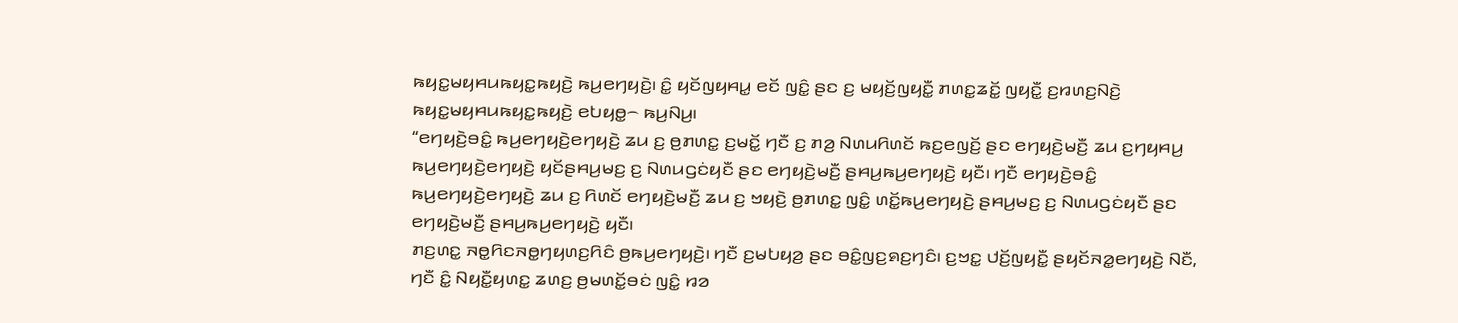ꤒꤟꤢ꤭ꤗꤟꤌꤣꤒꤟꤢ꤭ꤒꤟꤢꤧ꤬ ꤒꤣ꤬ꤕꤚꤟꤢꤧ꤬꤯ ꤢꤨ꤭ ꤟꤢꤩꤜꤟꤌꤣ꤭ ꤕꤢꤩ ꤜꤢꤨ꤭ ꤔꤢ ꤢ꤬ ꤗꤟꤢꤩ꤬ꤜꤟꤢꤪ꤭ ꤊꤛꤢ꤭ꤘꤢꤩ꤭ ꤜꤟꤢꤪ꤭ ꤢ꤬ꤙꤛꤢ꤬ꤡꤢꤧ꤬ ꤒꤟꤢ꤭ꤗꤟꤌꤣꤒꤟꤢ꤭ꤒꤟꤢꤧ꤬ ꤕꤝꤟꤥ꤭꤮ ꤒꤣ꤬ꤡꤣ꤬꤯
“ꤕꤚꤟꤢꤧ꤬ꤋꤢꤨ꤭ ꤒꤣ꤬ꤕꤚꤟꤢꤧ꤬ꤕꤚꤟꤢꤧ꤬ ꤘꤣ ꤢ꤬ ꤥ꤬ꤊꤛꤢ꤭ ꤢ꤬ꤗꤢꤩ꤭ ꤚꤢꤪ ꤢ꤬ ꤊꤤ꤬ ꤡꤛꤣꤖꤛꤢꤩ ꤒꤢ꤬ꤕꤜꤢꤩ꤬ ꤔꤢ ꤕꤚꤟꤢꤧ꤬ꤗꤢꤪ꤬ ꤘꤣ ꤢ꤬ꤚꤟꤌꤣ꤬ ꤒꤣ꤬ꤕꤚꤟꤢꤧ꤬ꤕꤚꤟꤢꤧ꤬ ꤟꤢꤩꤔꤌꤣ꤬ꤗꤢ꤬ ꤢ꤬ ꤡꤛꤣꤞꤢꤦꤟꤢꤪ ꤔꤢ ꤕꤚꤟꤢꤧ꤬ꤗꤢꤪ꤬ ꤔꤌꤣ꤬ꤒꤣ꤬ꤕꤚꤟꤢꤧ꤬ ꤟꤢꤪ꤯ ꤚꤢꤪ ꤕꤚꤟꤢꤧ꤬ꤋꤢꤨ꤭ ꤒꤣ꤬ꤕꤚꤟꤢꤧ꤬ꤕꤚꤟꤢꤧ꤬ ꤘꤣ ꤢ꤬ ꤖꤛꤢꤩ ꤕꤚꤟꤢꤧ꤬ꤗꤢꤪ꤬ ꤘꤣ ꤢ꤬ ꤠꤟꤢꤧ꤬ ꤥ꤬ꤊꤛꤢ꤭ ꤜꤢꤨ꤭ ꤛꤢꤩ꤭ꤒꤣ꤬ꤕꤚꤟꤢꤧ꤬ ꤔꤌꤣ꤬ꤗꤢ꤬ ꤢ꤬ ꤡꤛꤣꤞꤢꤦꤟꤢꤪ ꤔꤢ ꤕꤚꤟꤢꤧ꤬ꤗꤢꤪ꤬ ꤔꤌꤣ꤬ꤒꤣ꤬ꤕꤚꤟꤢꤧ꤬ ꤟꤢꤪ꤯
ꤊꤢ꤬ꤛꤢ꤭ ꤏꤥ꤭ꤖꤢꤏꤥ꤭ꤚꤟꤛꤢ꤬ꤖꤢꤨ ꤥ꤬ꤒꤣ꤬ꤕꤚꤟꤢꤧ꤬꤯ ꤚꤢꤪ ꤢ꤬ꤗꤝꤟꤤ꤬ ꤔꤢ ꤋꤢꤨ꤭ꤜꤢ꤬ꤎꤢ꤬ꤚꤢꤨ꤯ ꤢ꤬ꤠꤢ꤭ ꤓꤢꤩ꤬ꤜꤟꤢꤪ꤭ ꤔꤟꤢꤩꤏꤤ꤭ꤕꤚꤟꤢꤧ꤬ ꤡꤢꤪ, ꤚꤢꤪ ꤢꤨ꤭ ꤡꤟꤢꤪ꤭ꤟꤛꤢ꤭ ꤘꤛꤢ꤬ ꤥ꤬ꤗꤛꤢꤩ꤭ꤋꤢꤦ ꤜꤢꤨ꤭ ꤙꤤ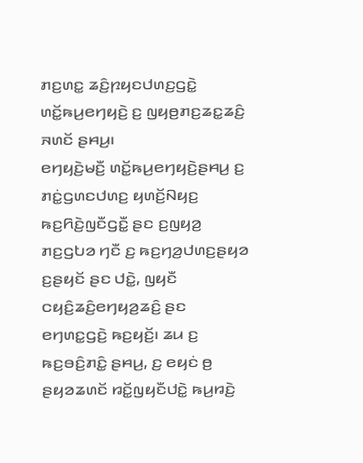ꤊꤢ꤬ꤛꤢ꤭ ꤘꤢꤨ꤬ꤐꤟꤢꤓꤛꤢ꤬ꤞꤢꤧ꤭ ꤛꤢꤩ꤭ꤒꤣ꤬ꤕꤚꤟꤢꤧ꤬ ꤢ꤬ ꤜꤟꤥ꤬ꤊꤢ꤬ꤘꤢ꤭ꤘꤢꤨ꤬ ꤏꤛꤢꤩ ꤔꤌꤣ꤬꤯
ꤕꤚꤟꤢꤧ꤬ꤗꤢꤪ꤬ ꤛꤢꤩ꤭ꤒꤣ꤬ꤕꤚꤟꤢꤧ꤬ꤔꤌꤣ꤬ ꤢ꤬ ꤊꤢꤦ꤭ꤞꤛꤢꤓꤛꤢ꤬ ꤟꤛꤢꤩ꤬ꤡꤟꤢ꤬ ꤒꤢ꤬ꤖꤢꤧ꤬ꤜꤢꤪꤞꤢꤪ꤭ ꤔꤢ ꤢ꤬ꤜꤟꤤ꤬ ꤊꤢ꤬ꤞꤝꤤ ꤚꤢꤪ ꤢ꤬ ꤒꤢ꤬ꤚꤤ꤬ꤓꤛꤢ꤬ꤔꤟꤤ ꤢ꤬ꤔꤟꤢꤩ ꤔꤢ ꤓꤢꤧ꤭, ꤜꤟꤢꤪ ꤍꤟꤢꤨ꤬ꤘꤢꤨ꤬ꤕꤚꤟꤤ꤬ꤘꤢꤨ꤬ ꤔꤢ ꤕꤚꤛꤢ꤭ꤞꤢꤧ꤬ ꤒꤢ꤬ꤟꤢꤩ꤬꤯ ꤘꤣ ꤢ꤬ ꤒꤢ꤬ꤋꤢꤨ꤬ꤊꤢꤨ꤭ ꤔꤌꤣ꤬, ꤢ꤬ ꤕꤟꤢꤦ ꤥ꤬ ꤔꤟꤤꤘꤛꤢꤩ ꤙꤢꤩ꤭ꤜꤟꤢꤪꤓꤢꤧ꤭ ꤒꤣ꤬ꤙꤢꤧ꤬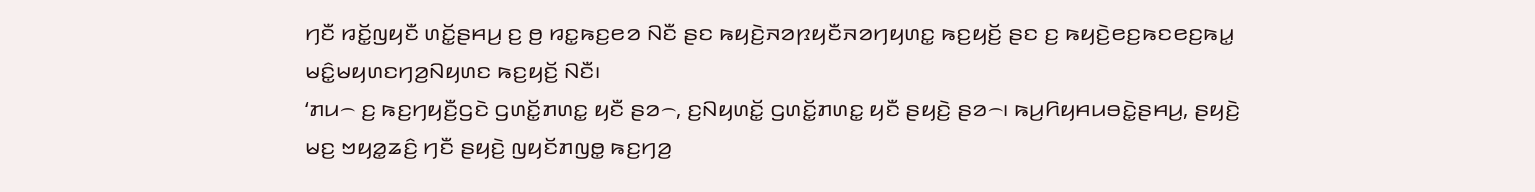ꤚꤢꤪ ꤙꤢꤩ꤭ꤜꤟꤢꤪ ꤛꤢꤩ꤭ꤔꤌꤣ꤬ ꤢ꤬ ꤥ꤬ ꤙꤢ꤭ꤒꤢ꤬ꤕꤤ ꤡꤢꤪ ꤔꤢ ꤒꤟꤢꤧ꤬ꤏꤤꤐꤟꤢꤪꤏꤤꤚꤟꤛꤢ꤭ ꤒꤢ꤬ꤟꤢꤩ꤬ ꤔꤢ ꤢ꤬ ꤒꤟꤢꤧ꤬ꤕꤢ꤬ꤒꤢꤕꤢ꤬ꤒꤣ꤭ ꤗꤢꤨ꤭ꤗꤟꤛꤢꤚꤤ꤬ꤡꤟꤛꤢ ꤒꤢ꤬ꤟꤢꤩ꤬ ꤡꤢꤪ꤯
‘ꤊꤣ꤮ ꤢ꤬ ꤒꤢ꤬ꤚꤟꤢꤪ꤬ꤞꤢꤧ ꤞꤛꤢꤩ꤭ꤊꤛꤢ꤭ ꤟꤢꤪ ꤔꤤ꤮, ꤢ꤬ꤡꤟꤛꤢꤩ꤭ ꤞꤛꤢꤩ꤭ꤊꤛꤢ꤭ ꤟꤢꤪ ꤔꤟꤢꤧ꤬ ꤔꤤ꤮꤯ ꤒꤣ꤬ꤖꤟꤌꤣꤋꤢꤧ꤭ꤔꤌꤣ꤬, ꤔꤟꤢꤧ꤬ ꤗꤢ꤬ ꤠꤟꤤ꤭ꤘꤢꤨ꤬ ꤚꤢꤪ ꤔꤟꤢꤧ꤬ ꤜꤟꤢꤩꤊꤜꤥ꤭ ꤒꤢ꤬ꤚꤤ꤬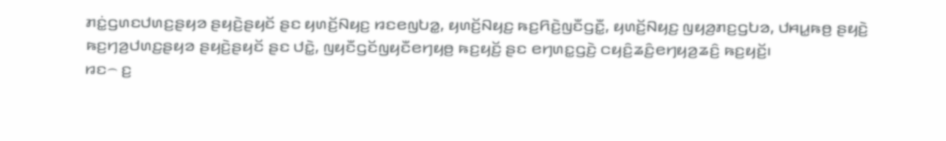ꤊꤢꤦ꤭ꤞꤛꤢꤓꤛꤢ꤬ꤔꤟꤤ ꤔꤟꤢꤧ꤬ꤔꤟꤢꤩ ꤔꤢ ꤟꤛꤢꤩ꤬ꤡꤟꤢ꤬ ꤙꤢꤕꤜꤝꤤ꤭, ꤟꤛꤢꤩ꤬ꤡꤟꤢ꤬ ꤒꤢ꤬ꤖꤢꤧ꤬ꤜꤢꤪꤞꤢꤪ꤭, ꤟꤛꤢꤩ꤬ꤡꤟꤢ꤬ ꤜꤟꤤ꤬ꤊꤢ꤬ꤞꤝꤤ, ꤓꤌꤣ꤭ꤒꤥ꤬ ꤔꤟꤢꤧ꤬ ꤒꤢ꤬ꤚꤤ꤬ꤓꤛꤢ꤬ꤔꤟꤤ ꤔꤟꤢꤧ꤬ꤔꤟꤢꤩ ꤔꤢ ꤓꤢꤧ꤭, ꤜꤟꤢꤪꤞꤢꤩꤜꤟꤢꤪꤕꤚꤟꤥ꤬ ꤒꤢ꤬ꤟꤢꤩ꤬ ꤔꤢ ꤕꤚꤛꤢ꤭ꤞꤢꤧ꤬ ꤍꤟꤢꤨ꤬ꤘꤢꤨ꤬ꤕꤚꤟꤤ꤬ꤘꤢꤨ꤬ ꤒꤢ꤬ꤟꤢꤩ꤬꤯
ꤙꤢ꤮ ꤢ꤬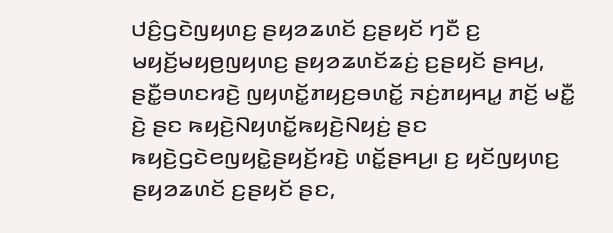ꤓꤢꤨ꤬ꤞꤢꤧꤜꤟꤛꤢ꤬ ꤔꤟꤤꤘꤛꤢꤩ ꤢ꤬ꤔꤟꤢꤩ ꤚꤢꤪ ꤢ꤬ ꤗꤟꤢꤩ꤬ꤗꤟꤥ꤬ꤜꤟꤛꤢ꤬ ꤔꤟꤤꤘꤛꤢꤩꤘꤢꤦ꤬ ꤢ꤬ꤔꤟꤢꤩ ꤔꤌꤣ꤬, ꤔꤢꤪ꤭ꤋꤛꤢꤙꤢꤧ꤬ ꤜꤟꤛꤢꤩ꤭ꤊꤟꤢ꤬ꤋꤛꤢꤩ꤭ ꤏꤢꤦ꤬ꤊꤟꤌꤣ꤭ ꤊꤢꤩ꤬ ꤗꤢꤪ꤭ ꤢꤧ꤬ ꤔꤢ ꤒꤟꤢꤧ꤬ꤡꤟꤛꤢꤩ꤭ꤒꤟꤢꤧ꤬ꤡꤟꤢꤦ꤬ ꤔꤢ ꤒꤟꤢꤧ꤬ꤞꤢꤧꤕꤜꤟꤢꤧ꤭ꤔꤟꤢꤩ꤬ꤙꤢꤧ꤬ ꤛꤢꤩ꤭ꤔꤌꤣ꤬꤯ ꤢ꤬ ꤟꤢꤩꤜꤟꤛꤢ꤬ ꤔꤟꤤꤘꤛꤢꤩ ꤢ꤬ꤔꤟꤢꤩ ꤔꤢ,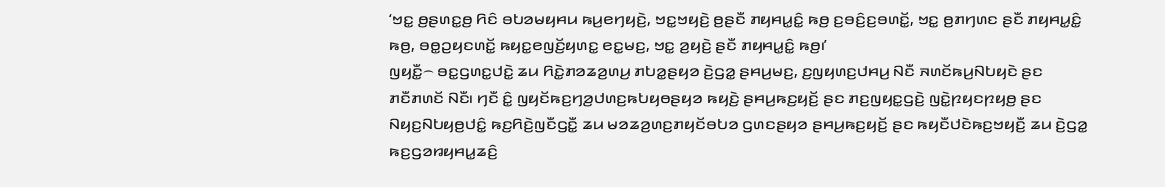‘ꤠꤢ꤭ ꤥ꤬ꤔꤛꤢ꤭ꤥ꤬ ꤖꤢꤨ ꤋꤝꤤꤗꤟꤌꤣ ꤒꤣ꤬ꤕꤚꤟꤢꤧ꤬, ꤠꤢ꤭ꤠꤟꤢꤧ꤬ ꤥ꤬ꤔꤢꤪ ꤊꤟꤌꤣ꤭ꤢꤨ꤭ ꤒꤥ꤬ ꤢ꤬ꤋꤢꤨ꤬ꤢ꤬ꤋꤛꤢꤩ꤭, ꤠꤢ꤭ ꤥ꤬ꤊꤚꤛꤢ ꤔꤢꤪ ꤊꤟꤌꤣ꤭ꤢꤨ꤭ ꤒꤥ꤬, ꤋꤥ꤭ꤑꤟꤢꤛꤢꤩ꤭ ꤒꤟꤢ꤭ꤕꤜꤢꤩ꤬ꤟꤛꤢ꤭ ꤕꤢ꤭ꤗꤢ꤬, ꤠꤢ꤭ ꤤ꤬ꤟꤢꤧ꤬ ꤔꤢꤪ ꤊꤟꤌꤣ꤭ꤢꤨ꤭ ꤒꤥ꤬꤯’
ꤜꤟꤢꤪ꤭꤮ ꤋꤢ꤭ꤞꤛꤢ꤭ꤓꤢꤧ꤭ ꤘꤣ ꤖꤢꤧ꤭ꤊꤤꤘꤤ꤬ꤛꤣ꤬ ꤊꤝꤤ꤭ꤔꤟꤤ ꤢꤧ꤬ꤞꤤ꤭ ꤔꤌꤣ꤬ꤗꤢ꤬, ꤢ꤬ꤜꤟꤛꤢ꤬ꤓꤌꤣ꤬ ꤡꤢꤪ ꤏꤛꤢꤩꤒꤣ꤬ꤡꤝꤟꤢꤧ ꤔꤢ ꤊꤢꤪꤊꤛꤢꤩ ꤡꤢꤪ꤯ ꤚꤢꤪ ꤢꤨ꤭ ꤜꤟꤢꤩꤒꤢ꤬ꤚꤤ꤬ꤓꤛꤢ꤬ꤒꤝꤟꤥꤔꤟꤤ ꤒꤟꤢꤧ꤬ ꤔꤌꤣ꤬ꤒꤢ꤬ꤟꤢꤩ꤬ ꤔꤢ ꤊꤢ꤬ꤜꤟꤢ꤭ꤞꤢꤧ꤬ ꤜꤢꤧ꤭ꤐꤟꤢꤐꤟꤥ꤬ ꤔꤢ ꤡꤟꤢ꤬ꤡꤝꤟꤥ꤬ꤓꤢꤨ꤭ ꤒꤢ꤬ꤖꤢꤧ꤬ꤜꤢꤪꤞꤢꤪ꤭ ꤘꤣ ꤗꤤꤘꤤ꤬ꤛꤢ꤬ꤊꤟꤢꤩꤋꤝꤤ ꤞꤛꤢꤔꤟꤤ ꤔꤌꤣ꤬ꤒꤢ꤬ꤟꤢꤩ꤬ ꤔꤢ ꤒꤟꤢꤪꤓꤢꤧꤒꤢ꤬ꤠꤟꤢꤪ꤬ ꤘꤣ ꤢꤧ꤬ꤞꤤ꤭ ꤒꤢ꤬ꤞꤤꤙꤟꤌꤣ꤭ꤘꤢꤨ꤬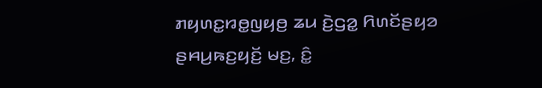ꤊꤟꤛꤢ꤭ꤙꤥ꤭ꤜꤟꤥ꤬ ꤘꤣ ꤢꤧ꤬ꤞꤤ꤭ ꤖꤛꤢꤩꤔꤟꤤ ꤔꤌꤣ꤬ꤒꤢ꤬ꤟꤢꤩ꤬ ꤗꤢ꤬, ꤢꤨ꤭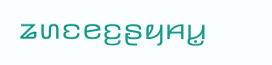ꤘꤛꤢꤕꤢ꤬ꤔꤟꤌꤣ꤭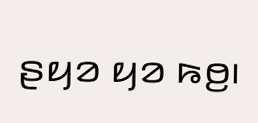ꤔꤟꤤ ꤟꤤ ꤒꤥ꤬꤯